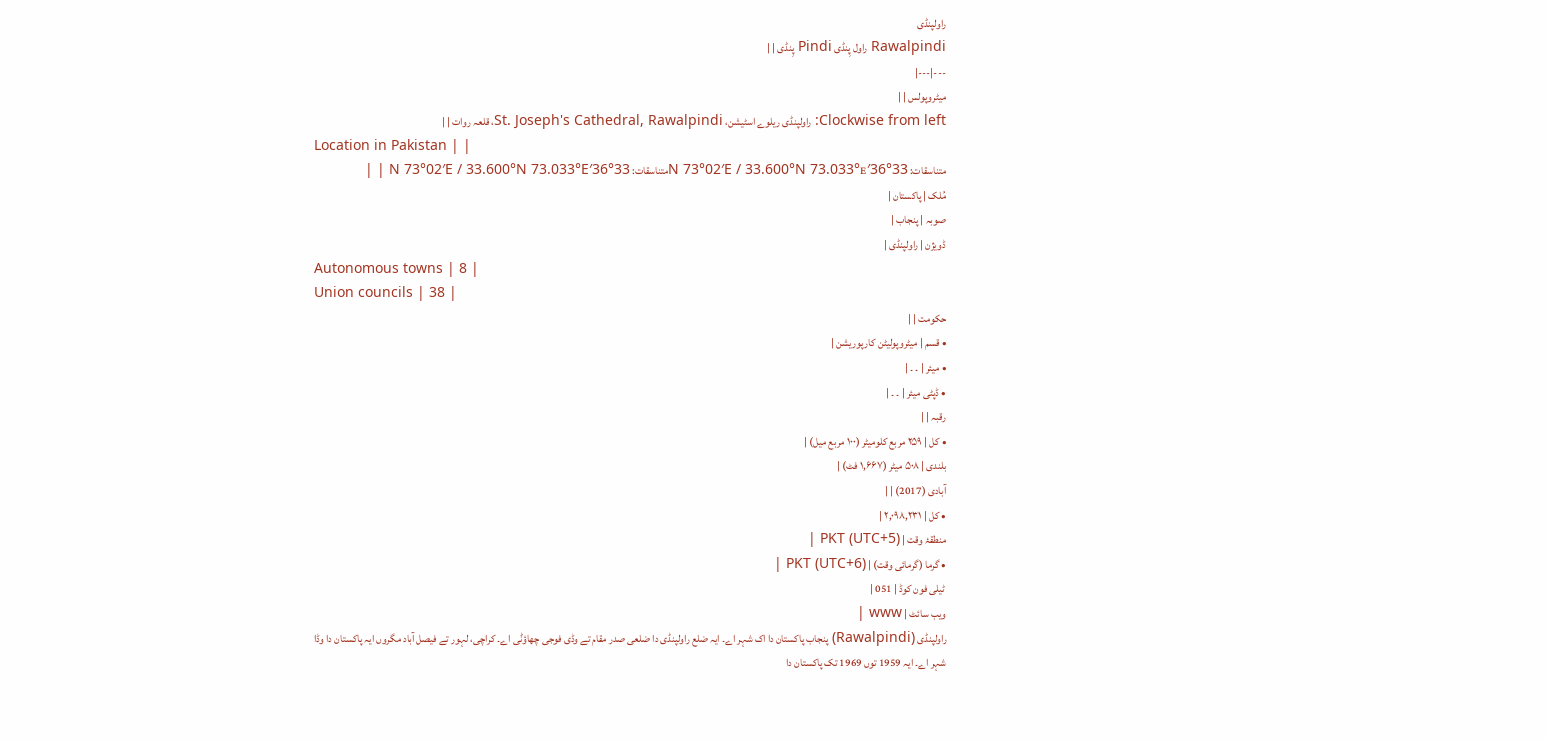راولپنڈی
Rawalpindi راول پِنڈی Pindi پِنڈی | |
---|---|
میٹروپولس | |
Clockwise from left: راولپنڈی ریلوے اسٹیشن، St. Joseph's Cathedral, Rawalpindi، قلعہ روات | |
Location in Pakistan | |
متناسقات: 33°36′N 73°02′E / 33.600°N 73.033°Eمتناسقات: 33°36′N 73°02′E / 33.600°N 73.033°E | |
مُلک | پاکستان |
صوبہ | پنجاب |
ڈویژن | راولپنڈی |
Autonomous towns | 8 |
Union councils | 38 |
حکومت | |
• قسم | میٹروپولیٹن کارپوریشن |
• میئر | ۔ ۔ |
• ڈپٹی میئر | ۔ ۔ |
رقبہ | |
• کل | ۲۵۹ مربع کلومیٹر (۱۰۰ مربع میل) |
بلندی | ۵۰۸ میٹر (۱,۶۶۷ فٹ) |
آبادی (2017) | |
• کل | ۲,۰۹۸,۲۳۱ |
منطقۂ وقت | PKT (UTC+5) |
• گرما (گرمائی وقت) | PKT (UTC+6) |
ٹیلی فون کوڈ | 051 |
ویب سائٹ | www |
راولپنڈی (Rawalpindi) پنجاب پاکستان دا اک شہر اے۔ ایہ ضلع راولپنڈی دا ضلعی صدر مقام تے وڈی فوجی چھاؤݨی اے۔ کراچی، لہور تے فیصل آباد مگروں ایہ پاکستان دا وڈا شہر اے۔ ایہ 1959 توں 1969 تک پاکستان دا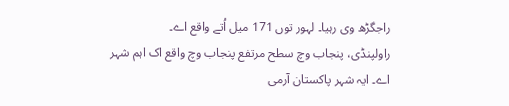راجگڑھ وی رہیا۔ لہور توں 171 میل اُتے واقع اے۔
راولپنڈی، پنجاب وچ سطح مرتفع پنجاب وچ واقع اک اہم شہر اے۔ ایہ شہر پاکستان آرمی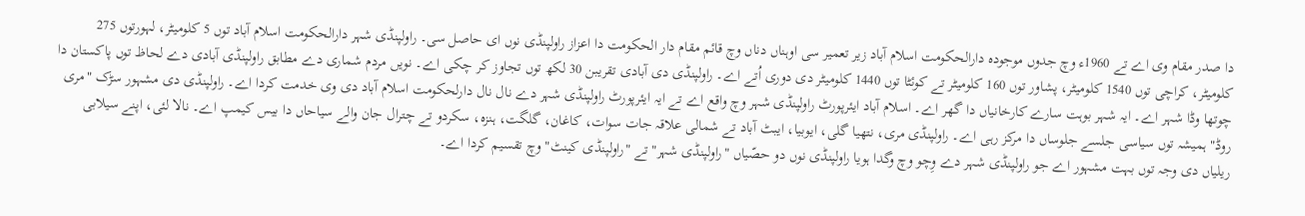دا صدر مقام وی اے تے 1960ء وچ جدوں موجودہ دارالحکومت اسلام آباد زیر تعمیر سی اوہناں دناں وچ قائم مقام دار الحکومت دا اعزاز راولپنڈی نوں ای حاصل سی۔ راولپنڈی شہر دارالحکومت اسلام آباد توں 5 کلومیٹر، لہورتوں 275 کلومیٹر، کراچی توں 1540 کلومیٹر، پشاور توں 160 کلومیٹر تے کوئٹا توں 1440 کلومیٹر دی دوری اُتے اے۔ راولپنڈی دی آبادی تقریبن 30 لکھ توں تجاوز کر چکی اے۔ نویں مردم شماری دے مطابق راولپنڈی آبادی دے لحاظ توں پاکستان دا چوتھا وڈا شہر اے۔ ایہ شہر بوہت سارے کارخانیاں دا گھر اے۔ اسلام آباد ایئرپورٹ راولپنڈی شہر وچ واقع اے تے ایہ ایئرپورٹ راولپنڈی شہر دے نال نال دارلحکومت اسلام آباد دی وی خدمت کردا اے۔ راولپنڈی دی مشہور سڑک "مری روڈ" ہمیشہ توں سیاسی جلسے جلوساں دا مرکز رہی اے۔ راولپنڈی مری، نتھیا گلی، ایوبیا، ایبٹ آباد تے شمالی علاقہ جات سوات، کاغان، گلگت، ہنزہ، سکردو تے چترال جان والے سیاحاں دا بیس کیمپ اے۔ نالا لئی، اپنے سیلابی ریلیاں دی وجہ توں بہت مشہور اے جو راولپنڈی شہر دے وِچو وچ وگدا ہویا راولپنڈی نوں دو حصّیاں "راولپنڈی شہر" تے "راولپنڈی کینٹ" وچ تقسیم کردا اے۔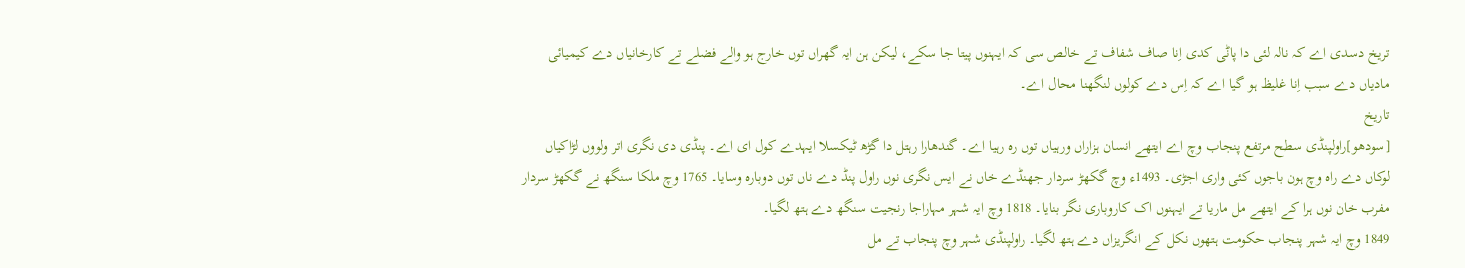تریخ دسدی اے کہ نالہ لئی دا پاݨی کدی اِنا صاف شفاف تے خالص سی کہ ایہنوں پیتا جا سکے، لیکن ہن ایہ گھراں توں خارج ہو والے فضلے تے کارخانیاں دے کیمیائی مادیاں دے سبب اِنا غلیظ ہو گیا اے کہ اِس دے کولوں لنگھنا محال اے۔
تاریخ
[سودھو]راولپنڈی سطح مرتفع پنجاب وچ اے ایتھے انسان ہزاراں ورہیاں توں رہ رہیا اے۔ گندھارا رہتل دا گڑھ ٹیکسلا ایہدے کول ای اے۔ پنڈی دی نگری اتر ولووں لڑاکیاں لوکاں دے راہ وچ ہون باجوں کئی واری اجڑی۔ 1493ء وچ گکھڑ سردار جھنڈے خاں نے ایس نگری نوں راول پنڈ دے ناں توں دوبارہ وسایا۔ 1765 وچ ملکا سنگھ نے گکھڑ سردار مفرب خان نوں ہرا کے ایتھے مل ماریا تے ایہنوں اک کاروباری نگر بنایا۔ 1818 وچ ایہ شہر مہاراجا رنجیت سنگھ دے ہتھ لگیا۔
1849 وچ ایہ شہر پنجاب حکومت ہتھوں نکل کے انگریزاں دے ہتھ لگیا۔ راولپنڈی شہر وچ پنجاب تے مل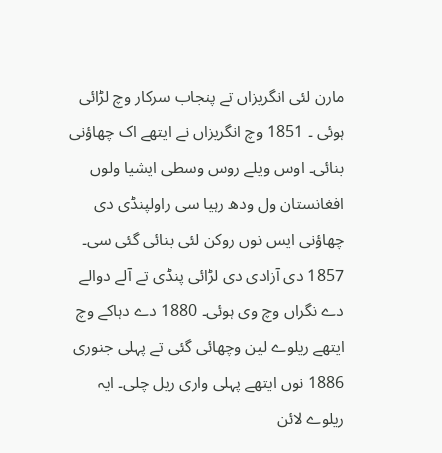مارن لئی انگریزاں تے پنجاب سرکار وچ لڑائی ہوئی ۔ 1851 وچ انگریزاں نے ایتھے اک چھاؤنی بنائی۔ اوس ویلے روس وسطی ایشیا ولوں افغانستان ول ودھ رہیا سی راولپنڈی دی چھاؤنی ایس نوں روکن لئی بنائی گئی سی۔ 1857 دی آزادی دی لڑائی پنڈی تے آلے دوالے دے نگراں وچ وی ہوئی۔ 1880 دے دہاکے وچ ایتھے ریلوے لین وچھائی گئی تے پہلی جنوری 1886 نوں ایتھے پہلی واری ریل چلی۔ ایہ ریلوے لائن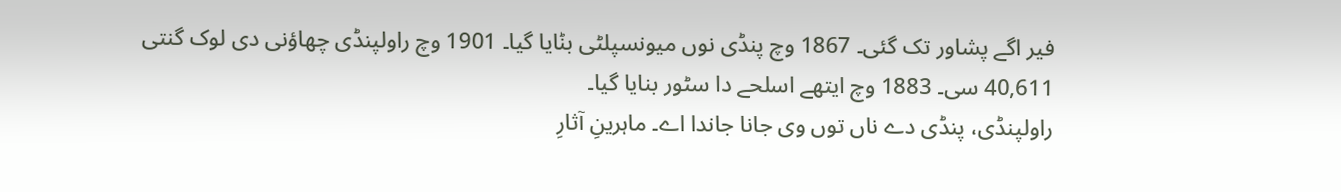فیر اگے پشاور تک گئی۔ 1867 وچ پنڈی نوں میونسپلٹی بݨایا گیا۔ 1901 وچ راولپنڈی چھاؤنی دی لوک گنتی 40,611 سی۔ 1883 وچ ایتھے اسلحے دا سٹور بنایا گیا۔
راولپنڈی، پنڈی دے ناں توں وی جانا جاندا اے۔ ماہرینِ آثارِ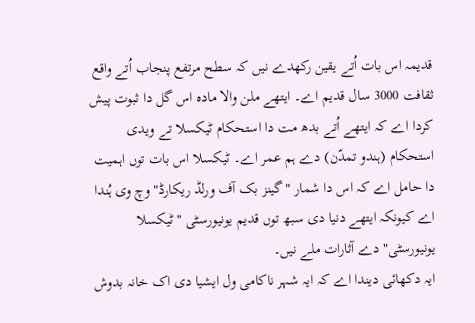قديمہ اس بات اُتے یقین رکھدے نیں کہ سطح مرتفع پنجاب اُتے واقع ثقافت 3000 سال قدیم اے۔ ایتھے ملن والا مادہ اس گل دا ثبوت پیش کردا اے کہ ایتھے اُتے بدھ مت دا استحکام ٹیکسلا تے ویدی استحکام (ہندو تمدّن) دے ہم عمر اے۔ ٹیکسلا اس بات توں اہمیت دا حامل اے کہ اس دا شمار "گینز بک آف ورلڈ ریکارڈ" وچ وی ہُندا اے کیونکہ ایتھے دنیا دی سبھ توں قدیم یونیورسٹی "ٹیکسلا یونیورسٹی" دے آثارات ملے نیں۔
ایہ دکھائی دیندا اے کہ ایہ شہر ناکامی ول ایشیا دی اک خانہ بدوش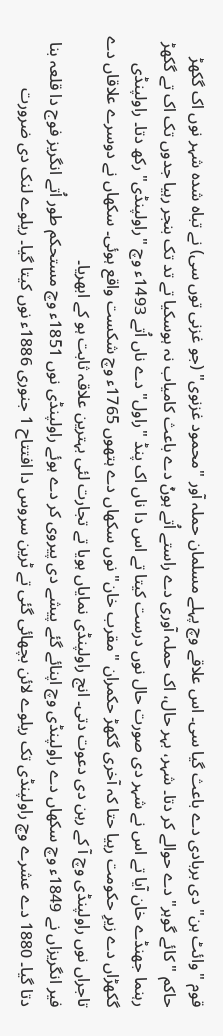قوم "وائٹ ہن" دی بربادی دے باعث گیا سی۔ اس علاقے وچ پہلے مسلمان حملہ آور "محمود غزنوی" (جو غزنی توں سی) نے تباہ شدہ شہر نوں اک گکھڑ حاکم "کائے گوہر" دے حوالے کر دتا۔ شہر، بہر حال، اک حملہ آوری دے راستے اُتے ہوݨ دے باعث کامیاب نہ ہوسکیا تے تد تک بنجر رہیا جدوں تک اک تے گکھڑ رہنما جھنڈے خان آیا تے اس نے شہر دی صورت حال نوں درست کیتا تے اس دا ناں اک پنڈ "راول" دے ناں اُتے 1493ء وچ "راولپنڈی" رکھ دتا۔ راولپنڈی گکھڑاں دے زیرِ حکومت رہیا حتا کہ آخری گکھڑ حکمران "مقرب خان" نوں سکھاں دے ہتھوں 1765ء وچ شکست واقع ہوئی۔ سکھاں نے دوسرے علاقاں دے تاجراں نوں راولپنڈی وچ آ کے رہن دی دعوت دتی۔ انج راولپنڈی نمایاں ہویا تے تجارت لئی بہترین علاقہ ثابت ہو کے ابھریا۔
فیر انگریزاں نے 1849ء وچ سکھاں دے راولپنڈی وچ اپنائے گئے پیشے دی پیروی کر دے ہوئے راولپنڈی نوں 1851ء وچ مستحکم طور اُتے انگریز فوج دا قلعہ بنا دتا گیا۔ 1880 دے عشرے وچ راولپنڈی تک ریلوے لائن بچھائی گئی تے ٹرین سروس دا افتتاح 1 جنوری 1886ء نوں کیتا گیا۔ ریلوے لنک دی ضرورت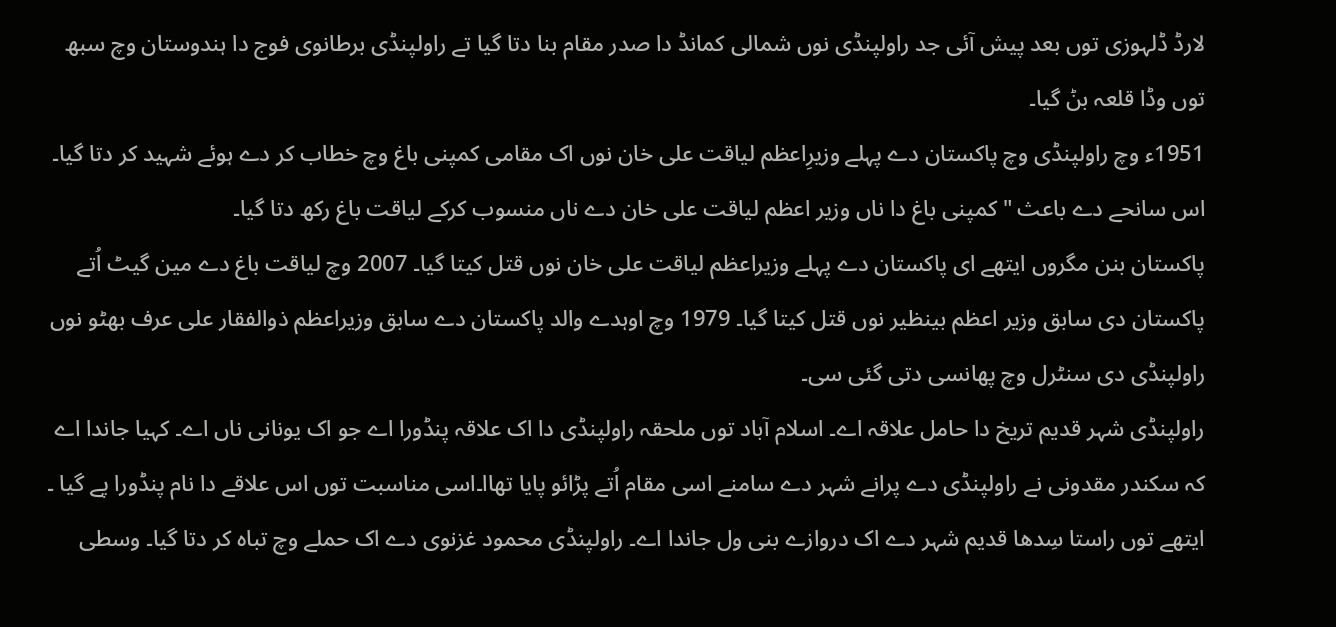لارڈ ڈلہوزی توں بعد پیش آئی جد راولپنڈی نوں شمالی کمانڈ دا صدر مقام بنا دتا گیا تے راولپنڈی برطانوی فوج دا ہندوستان وچ سبھ توں وڈا قلعہ بݨ گیا۔
1951ء وچ راولپنڈی وچ پاکستان دے پہلے وزیرِاعظم لیاقت علی خان نوں اک مقامی کمپنی باغ وچ خطاب کر دے ہوئے شہید کر دتا گیا۔ اس سانحے دے باعث " کمپنی باغ دا ناں وزیر اعظم لیاقت علی خان دے ناں منسوب کرکے لیاقت باغ رکھ دتا گیا۔
پاکستان بنن مگروں ایتھے ای پاکستان دے پہلے وزیراعظم لیاقت علی خان نوں قتل کیتا گیا۔ 2007 وچ لیاقت باغ دے مین گیٹ اُتے پاکستان دی سابق وزیر اعظم بینظیر نوں قتل کیتا گیا۔ 1979 وچ اوہدے والد پاکستان دے سابق وزیراعظم ذوالفقار علی عرف بھٹو نوں راولپنڈی دی سنٹرل وچ پھانسی دتی گئی سی۔
راولپنڈی شہر قدیم تریخ دا حامل علاقہ اے۔ اسلام آباد توں ملحقہ راولپنڈی دا اک علاقہ پنڈورا اے جو اک یونانی ناں اے۔ کہیا جاندا اے کہ سکندر مقدونی نے راولپنڈی دے پرانے شہر دے سامنے اسی مقام اُتے پڑائو پایا تھاا۔اسی مناسبت توں اس علاقے دا نام پنڈورا پے گیا ۔ ایتھے توں راستا سِدھا قدیم شہر دے اک دروازے بنی ول جاندا اے۔ راولپنڈی محمود غزنوی دے اک حملے وچ تباہ کر دتا گیا۔ وسطی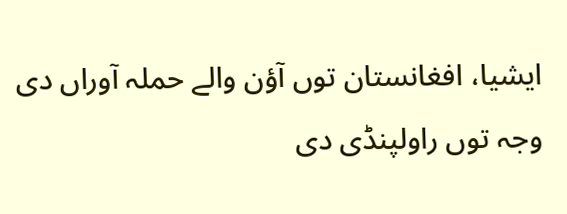ایشیا، افغانستان توں آؤن والے حملہ آوراں دی وجہ توں راولپنڈی دی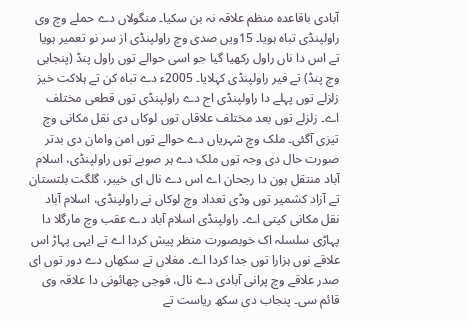آبادی باقاعدہ منظم علاقہ نہ بن سکیا۔ منگولاں دے حملے وچ وی راولپنڈی تباہ ہویا۔ 15ویں صدی وچ راولپنڈی از سر نو تعمیر ہویا تے اس دا ناں راول رکھیا گیا جو اسی حوالے توں راول پنڈ (پنجابی وچ پنڈ) تے فیر راولپنڈی کہلایا۔ 2005ء دے تباہ کن تے ہلاکت خیز زلزلے توں پہلے دا راولپنڈی اج دے راولپنڈی توں قطعی مختلف اے۔ زلزلے توں بعد مختلف علاقاں توں لوکاں دی نقل مکانی وچ تیزی آگئی۔ ملک وچ شہریاں دے حوالے توں امن وامان دی بدتر صورت حال دی وجہ توں ملک دے ہر صوبے توں راولپنڈی، اسلام آباد منتقل ہون دا رجحان اے اس دے نال ای خیبر، گلگت بلتستان تے آزاد کشمیر توں وڈی تعداد وچ لوکاں نے راولپنڈی، اسلام آباد نقل مکانی کیتی اے۔ راولپنڈی اسلام آباد دے عقب وچ مارگلا دا پہاڑی سلسلہ اک خوبصورت منظر پیش کردا اے تے ایہی پہاڑ اس علاقے نوں ہزارا توں جدا کردا اے۔ مغلاں تے سکھاں دے دور توں ای صدر علاقے وچ پرانی آبادی دے نال، فوجی چھائونی دا علاقہ وی قائم سی۔ پنجاب دی سکھ ریاست تے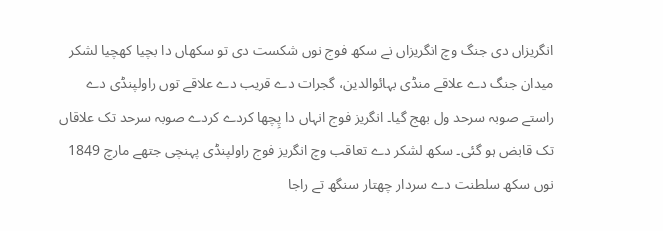انگریزاں دی جنگ وچ انگریزاں نے سکھ فوج نوں شکست دی تو سکھاں دا بچیا کھچیا لشکر میدان جنگ دے علاقے منڈی بہائوالدین، گجرات دے قریب دے علاقے توں راولپنڈی دے راستے صوبہ سرحد ول بھج گیا۔ انگریز فوج انہاں دا پِچھا کردے کردے صوبہ سرحد تک علاقاں تک قابض ہو گئی۔ سکھ لشکر دے تعاقب وچ انگریز فوج راولپنڈی پہنچی جتھے مارچ 1849 نوں سکھ سلطنت دے سردار چھتار سنگھ تے راجا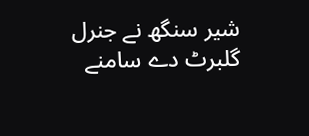شیر سنگھ نے جنرل گلبرٹ دے سامنے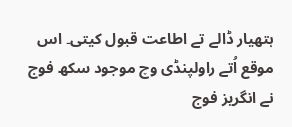ہتھیار ڈالے تے اطاعت قبول کیتی۔ اس موقع اُتے راولپنڈی وچ موجود سکھ فوج نے انگریز فوج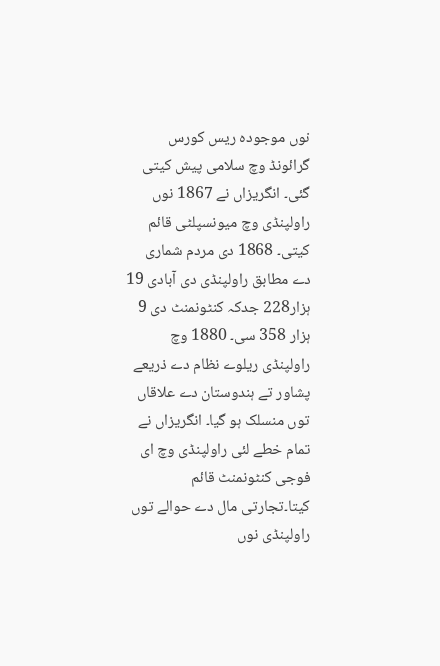نوں موجودہ ریس کورس گرائونڈ وچ سلامی پیش کیتی گئی۔ انگریزاں نے 1867 نوں راولپنڈی وچ میونسپلٹی قائم کیتی۔ 1868 دی مردم شماری دے مطابق راولپنڈی دی آبادی 19 ہزار228 جدکہ کنٹونمنٹ دی 9 ہزار 358 سی۔ 1880 وچ راولپنڈی ریلوے نظام دے ذریعے پشاور تے ہندوستان دے علاقاں توں منسلک ہو گیا۔ انگریزاں نے تمام خطے لئی راولپنڈی وچ ای فوجی کنٹونمنٹ قائم کیتا۔تجارتی مال دے حوالے توں راولپنڈی نوں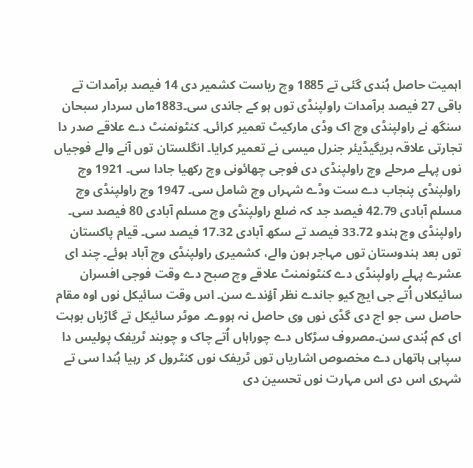اہمیت حاصل ہُندی گئی تے 1885 وچ ریاست کشمیر دی 14 فیصد برآمدات تے باقی 27 فیصد برآمدات راولپنڈی توں ہو کے جاندی سی۔1883ماں سردار سبحان سنگھ نے راولپنڈی وچ اک وڈی مارکیٹ تعمیر کرائی۔ کنٹونمنٹ دے علاقے صدر دا تجارتی علاقہ بریگیڈیئر جنرل میسی نے تعمیر کرایا۔ انگلستان توں آنے والے فوجیاں نوں پہلے مرحلے وچ راولپنڈی دی فوجی چھائونی وچ رکھیا جادا سی۔ 1921 وچ راولپنڈی پنجاب دے ست وڈے شہراں وچ شامل سی۔ 1947 وچ راولپنڈی وچ مسلم آبادی 42.79 فیصد جد کہ ضلع راولپنڈی وچ مسلم آبادی 80 فیصد سی۔ راولپنڈی وچ ہندو 33.72 فیصد تے سکھ آبادی 17.32 فیصد سی۔ قیام پاکستان توں بعد ہندوستان توں مہاجر ہون والے، کشمیری راولپنڈی وچ آباد ہوئے۔ چند ای عشرے پہلے راولپنڈی دے کنٹونمنٹ علاقے وچ صبح دے وقت فوجی افسران سائیکلاں اُتے جی ایچ کیو جاندے نظر آؤندے سن۔ اس وقت سائیکل نوں اوہ مقام حاصل سی جو اج دی گڈی نوں وی حاصل نہ ہووے۔ موٹر سائیکل تے گاڑیاں بوہت ای کم ہُندی سن۔مصروف سڑکاں دے چوراہاں اُتے چاک و چوبند ٹریفک پولیس دا سپاہی ہاتھاں دے مخصوص اشاریاں توں ٹریفک نوں کنٹرول کر رہیا ہُندا سی تے شہری اس دی اس مہارت نوں تحسین دی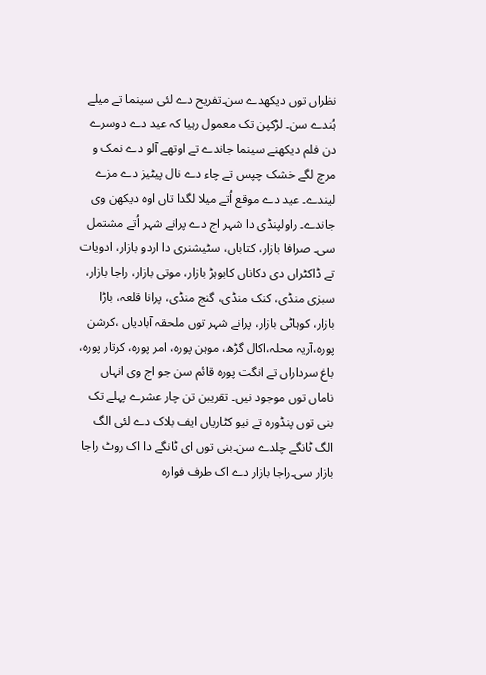نظراں توں دیکھدے سن۔تفریح دے لئی سینما تے میلے ہُندے سن۔ لڑکپن تک معمول رہیا کہ عید دے دوسرے دن فلم دیکھنے سینما جاندے تے اوتھے آلو دے نمک و مرچ لگے خشک چپس تے چاء دے نال پیٹیز دے مزے لیندے۔ عید دے موقع اُتے میلا لگدا تاں اوہ دیکھن وی جاندے۔ راولپنڈی دا شہر اج دے پرانے شہر اُتے مشتمل سی۔ صرافا بازار، کتاباں، سٹیشنری دا اردو بازار، ادویات تے ڈاکٹراں دی دکاناں کابوہڑ بازار، موتی بازار، راجا بازار، سبزی منڈی، کنک منڈی، گنج منڈی، پرانا قلعہ، باڑا بازار، کوہاٹی بازار، پرانے شہر توں ملحقہ آبادیاں ،کرشن پورہ،آریہ محلہ،اکال گڑھ، موہن پورہ، امر پورہ، کرتار پورہ، باغ سرداراں تے انگت پورہ قائم سن جو اج وی انہاں ناماں توں موجود نیں۔ تقریبن تن چار عشرے پہلے تک بنی توں پنڈورہ تے نیو کٹاریاں ایف بلاک دے لئی الگ الگ ٹانگے چلدے سن۔بنی توں ای ٹانگے دا اک روٹ راجا بازار سی۔راجا بازار دے اک طرف فوارہ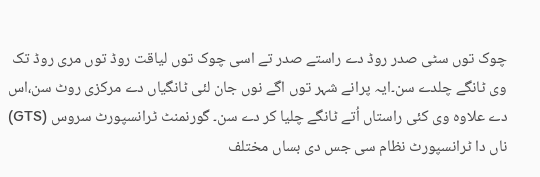چوک توں سٹی صدر روڈ دے راستے صدر تے اسی چوک توں لیاقت روڈ توں مری روڈ تک وی ٹانگے چلدے سن۔ایہ پرانے شہر توں اگے نوں جان لئی ٹانگیاں دے مرکزی روٹ سن،اس دے علاوہ وی کئی راستاں اُتے ٹانگے چلیا کر دے سن۔ گورنمنٹ ٹرانسپورٹ سروس (GTS) ناں دا ٹرانسپورٹ نظام سی جس دی بساں مختلف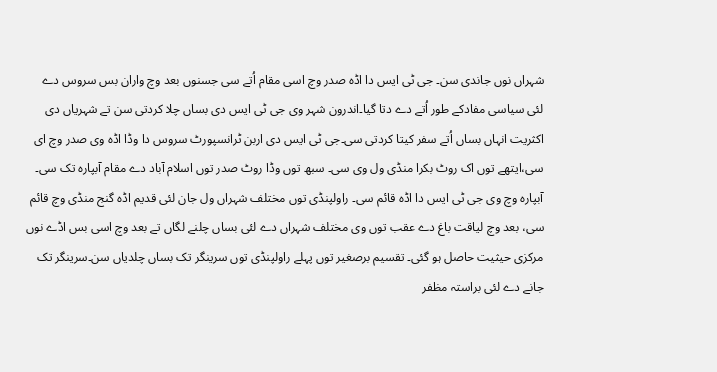شہراں نوں جاندی سن۔ جی ٹی ایس دا اڈہ صدر وچ اسی مقام اُتے سی جسنوں بعد وچ واران بس سروس دے لئی سیاسی مفادکے طور اُتے دے دتا گیا۔اندرون شہر وی جی ٹی ایس دی بساں چلا کردتی سن تے شہریاں دی اکثریت انہاں بساں اُتے سفر کیتا کردتی سی۔جی ٹی ایس دی اربن ٹرانسپورٹ سروس دا وڈا اڈہ وی صدر وچ ای سی،ایتھے توں اک روٹ بکرا منڈی ول وی سی۔ سبھ توں وڈا روٹ صدر توں اسلام آباد دے مقام آبپارہ تک سی۔ آبپارہ وچ وی جی ٹی ایس دا اڈہ قائم سی۔ راولپنڈی توں مختلف شہراں ول جان لئی قدیم اڈہ گنج منڈی وچ قائم سی، بعد وچ لیاقت باغ دے عقب توں وی مختلف شہراں دے لئی بساں چلنے لگاں تے بعد وچ اسی بس اڈے نوں مرکزی حیثیت حاصل ہو گئی۔ تقسیم برصغیر توں پہلے راولپنڈی توں سرینگر تک بساں چلدیاں سن۔سرینگر تک جانے دے لئی براستہ مظفر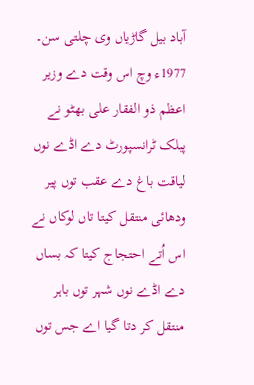آباد بیل گاڑیاں وی چلتی سن۔ 1977ء وچ اس وقت دے وزیر اعظم ذو الفقار علی بھٹو نے پبلک ٹرانسپورٹ دے اڈے نوں لیاقت باغ دے عقب توں پیر ودھائی منتقل کیتا تاں لوکاں نے اس اُتے احتجاج کیتا کہ بساں دے اڈے نوں شہر توں باہر منتقل کر دتا گیا اے جس توں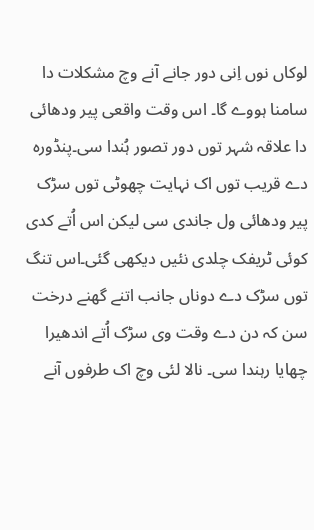لوکاں نوں اِنی دور جانے آنے وچ مشکلات دا سامنا ہووے گا۔ اس وقت واقعی پیر ودھائی دا علاقہ شہر توں دور تصور ہُندا سی۔پنڈورہ دے قریب توں اک نہایت چھوٹی توں سڑک پیر ودھائی ول جاندی سی لیکن اس اُتے کدی کوئی ٹریفک چلدی نئیں دیکھی گئی۔اس تنگ توں سڑک دے دوناں جانب اتنے گھنے درخت سن کہ دن دے وقت وی سڑک اُتے اندھیرا چھایا رہندا سی۔ نالا لئی وچ اک طرفوں آنے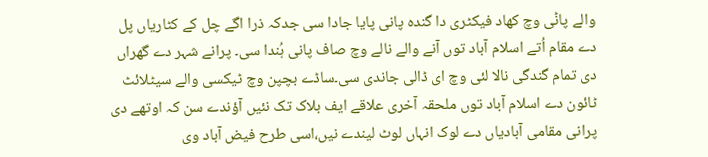والے پاݨی وچ کھاد فیکٹری دا گندہ پانی پایا جادا سی جدکہ ذرا اگے چل کے کٹاریاں پل دے مقام اُتے اسلام آباد توں آنے والے نالے وچ صاف پانی ہُندا سی۔ پرانے شہر دے گھراں دی تمام گندگی نالا لئی وچ ای ڈالی جاندی سی۔ساڈے بچپن وچ ٹیکسی والے سیٹلائٹ ٹائون دے اسلام آباد توں ملحقہ آخری علاقے ایف بلاک تک نئیں آؤندے سن کہ اوتھے دی پرانی مقامی آبادیاں دے لوک انہاں لوٹ لیندے نیں،اسی طرح فیض آباد وی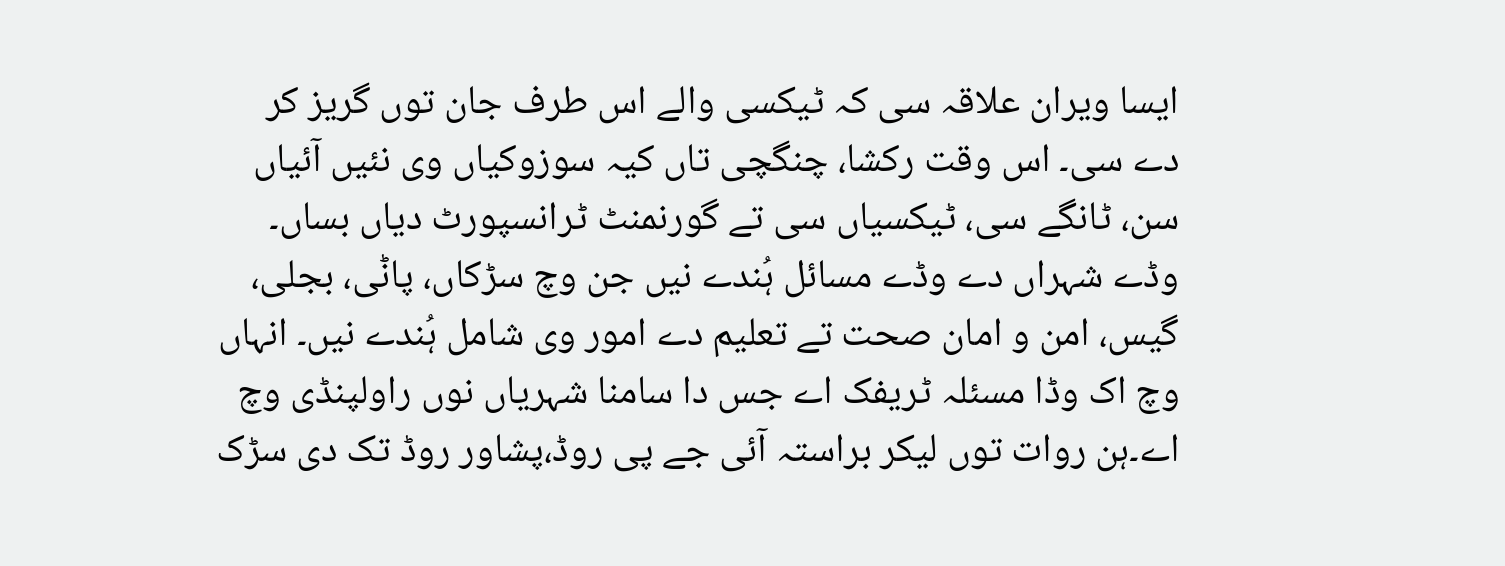ایسا ویران علاقہ سی کہ ٹیکسی والے اس طرف جان توں گریز کر دے سی۔ اس وقت رکشا، چنگچی تاں کیہ سوزوکیاں وی نئیں آئیاں سن، ٹانگے سی، ٹیکسیاں سی تے گورنمنٹ ٹرانسپورٹ دیاں بساں۔ وڈے شہراں دے وڈے مسائل ہُندے نیں جن وچ سڑکاں، پاݨی، بجلی، گیس، امن و امان صحت تے تعلیم دے امور وی شامل ہُندے نیں۔ انہاں وچ اک وڈا مسئلہ ٹریفک اے جس دا سامنا شہریاں نوں راولپنڈی وچ اے۔ہن روات توں لیکر براستہ آئی جے پی روڈ،پشاور روڈ تک دی سڑک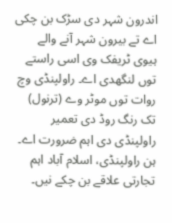اندرون شہر دی سڑک بن چکی اے تے بیرون شہر آنے والے ہیوی ٹریفک وی اسی راستے توں لنگھدی اے۔ راولپنڈی وچ روات توں موٹر وے (ترنول) تک رنگ روڈ دی تعمیر راولپنڈی دی اہم ضرورت اے۔ ہن راولپنڈی، اسلام آباد اہم تجارتی علاقے بن چکے نیں۔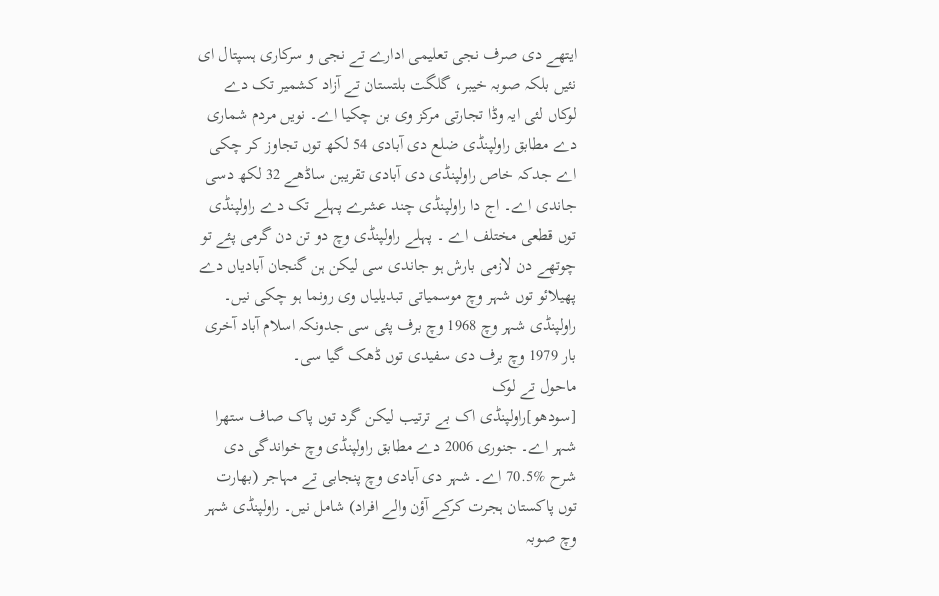ایتھے دی صرف نجی تعلیمی ادارے تے نجی و سرکاری ہسپتال ای نئیں بلکہ صوبہ خیبر، گلگت بلتستان تے آزاد کشمیر تک دے لوکاں لئی ایہ وڈا تجارتی مرکز وی بن چکیا اے۔ نویں مردم شماری دے مطابق راولپنڈی ضلع دی آبادی 54 لکھ توں تجاوز کر چکی اے جدکہ خاص راولپنڈی دی آبادی تقریبن ساڈھے 32 لکھ دسی جاندی اے۔ اج دا راولپنڈی چند عشرے پہلے تک دے راولپنڈی توں قطعی مختلف اے ۔ پہلے راولپنڈی وچ دو تن دن گرمی پئے تو چوتھے دن لازمی بارش ہو جاندی سی لیکن ہن گنجان آبادیاں دے پھیلائو توں شہر وچ موسمیاتی تبدیلیاں وی رونما ہو چکی نیں۔ راولپنڈی شہر وچ 1968 وچ برف پئی سی جدونکہ اسلام آباد آخری بار 1979 وچ برف دی سفیدی توں ڈھک گیا سی۔
ماحول تے لوک
[سودھو]راولپنڈی اک بے ترتیب لیکن گرد توں پاک صاف ستھرا شہر اے۔ جنوری 2006 دے مطابق راولپنڈی وچ خواندگی دی شرح %70.5 اے۔ شہر دی آبادی وچ پنجابی تے مہاجر (بھارت توں پاکستان ہجرت کرکے آؤن والے افراد) شامل نیں۔ راولپنڈی شہر وچ صوبہ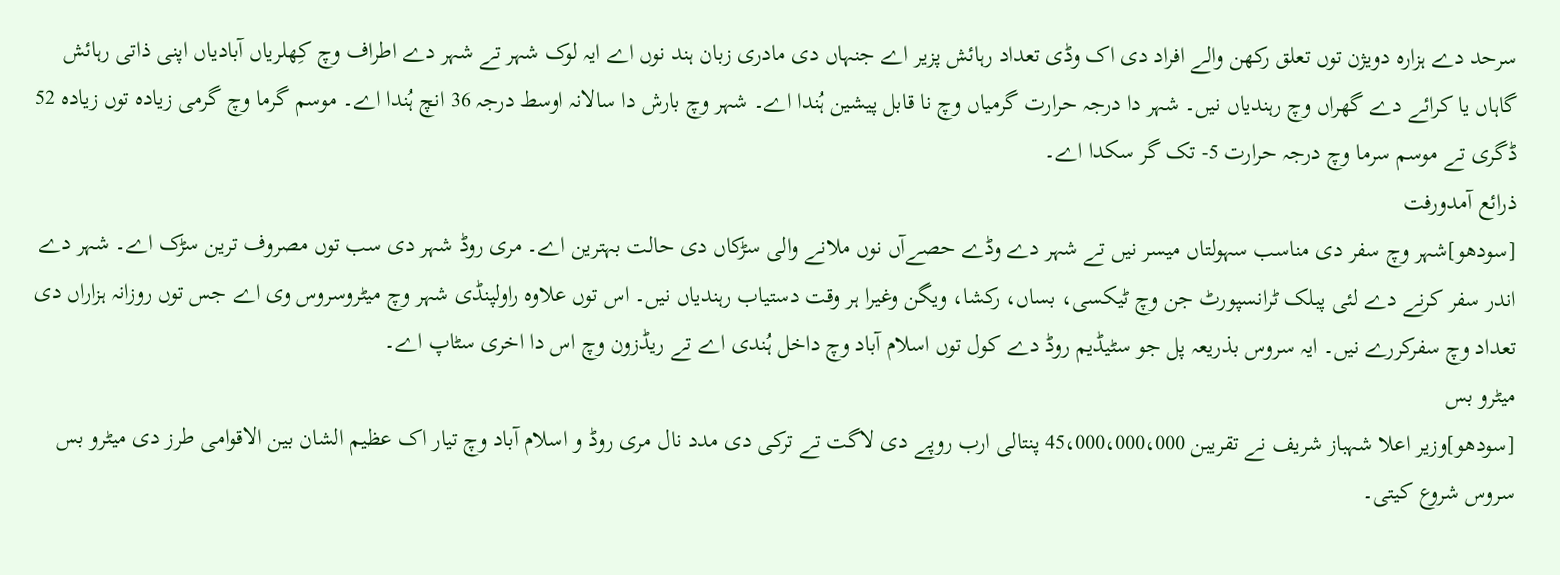سرحد دے ہزارہ دویژن توں تعلق رکھن والے افراد دی اک وڈی تعداد رہائش پزیر اے جنہاں دی مادری زبان ہند نوں اے ایہ لوک شہر تے شہر دے اطراف وچ کِھلریاں آبادیاں اپنی ذاتی رہائش گاہاں یا کرائے دے گھراں وچ رہندیاں نیں۔ شہر دا درجہ حرارت گرمیاں وچ نا قابل پیشین ہُندا اے۔ شہر وچ بارش دا سالانہ اوسط درجہ 36 انچ ہُندا اے۔ موسم گرما وچ گرمی زیادہ توں زیادہ 52 ڈگری تے موسم سرما وچ درجہ حرارت 5- تک گر سکدا اے۔
ذرائع آمدورفت
[سودھو]شہر وچ سفر دی مناسب سہولتاں میسر نیں تے شہر دے وڈے حصےآں نوں ملانے والی سڑکاں دی حالت بہترین اے۔ مری روڈ شہر دی سب توں مصروف ترین سڑک اے۔ شہر دے اندر سفر کرنے دے لئی پبلک ٹرانسپورٹ جن وچ ٹیکسی، بساں، رکشا، ویگن وغیرا ہر وقت دستیاب رہندیاں نیں۔ اس توں علاوہ راولپنڈی شہر وچ میٹروسروس وی اے جس توں روزانہ ہزاراں دی تعداد وچ سفرکررے نیں۔ ایہ سروس بذریعہ پل جو سٹیڈیم روڈ دے کول توں اسلام آباد وچ داخل ہُندی اے تے ریڈزون وچ اس دا اخری سٹاپ اے۔
میٹرو بس
[سودھو]وزیر اعلا شہباز شریف نے تقریبن 45،000،000،000 پنتالی ارب روپے دی لاگت تے ترکی دی مدد نال مری روڈ و اسلام آباد وچ تیار اک عظیم الشان بین الاقوامی طرز دی میٹرو بس سروس شروع کیتی۔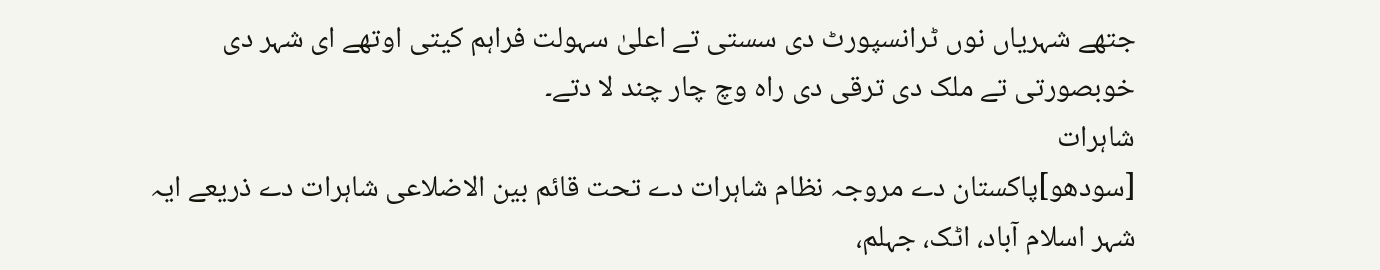جتھے شہریاں نوں ٹرانسپورٹ دی سستی تے اعلیٰ سہولت فراہم کیتی اوتھے ای شہر دی خوبصورتی تے ملک دی ترقی دی راہ وچ چار چند لا دتے۔
شاہرات
[سودھو]پاکستان دے مروجہ نظام شاہرات دے تحت قائم بین الاضلاعی شاہرات دے ذریعے ایہ شہر اسلام آباد، اٹک، جہلم،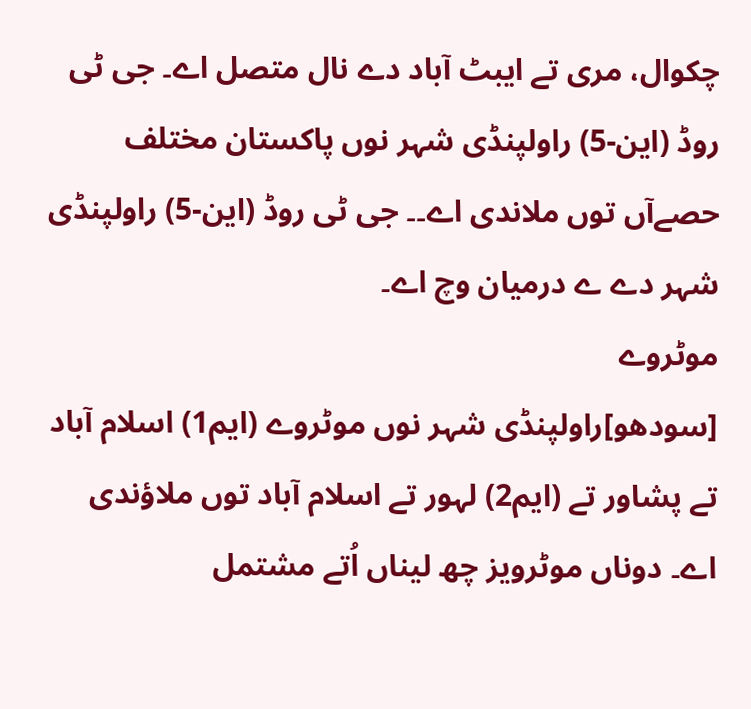چکوال، مری تے ایبٹ آباد دے نال متصل اے۔ جی ٹی روڈ (این-5) راولپنڈی شہر نوں پاکستان مختلف حصےآں توں ملاندی اے۔۔ جی ٹی روڈ (این-5) راولپنڈی شہر دے ے درمیان وچ اے۔
موٹروے
[سودھو]راولپنڈی شہر نوں موٹروے (ایم1) اسلام آباد تے پشاور تے (ایم2) لہور تے اسلام آباد توں ملاؤندی اے۔ دوناں موٹرویز چھ لیناں اُتے مشتمل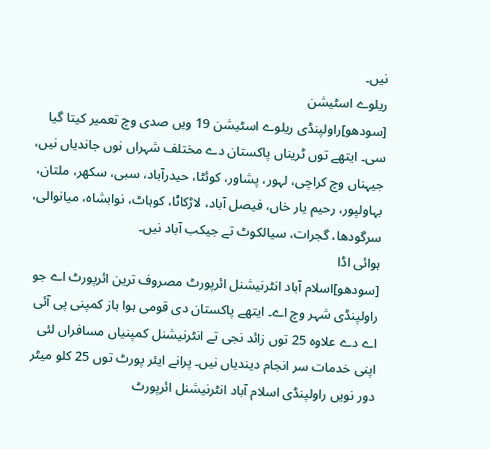نیں۔
ریلوے اسٹیشن
[سودھو]راولپنڈی ریلوے اسٹیشن 19 ویں صدی وچ تعمیر کیتا گیا سی۔ ایتھے توں ٹریناں پاکستان دے مختلف شہراں نوں جاندیاں نیں، جیہناں وچ کراچی، لہور، پشاور، کوئٹا، حیدرآباد، سبی، سکھر، ملتان، بہاولپور، رحیم یار خاں، فیصل آباد، لاڑکاݨا، کوہاٹ، نوابشاہ، میانوالی، سرگودھا، گجرات، سیالکوٹ تے جیکب آباد نیں۔
ہوائی اڈا
[سودھو]اسلام آباد انٹرنیشنل ائرپورٹ مصروف ترین ائرپورٹ اے جو راولپنڈی شہر وچ اے۔ ایتھے پاکستان دی قومی ہوا باز کمپنی پی آئی اے دے علاوہ 25 توں زائد نجی تے انٹرنیشنل کمپنیاں مسافراں لئی اپنی خدمات سر انجام دیندیاں نیں۔ پرانے ایئر پورٹ توں 25 کلو میٹر دور نویں راولپنڈی اسلام آباد انٹرنیشنل ائرپورٹ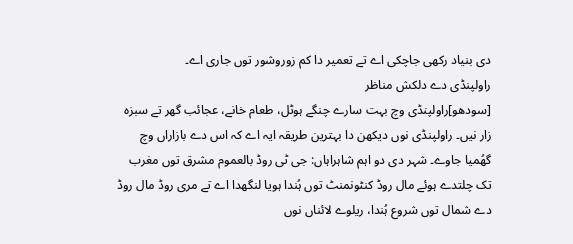دی بنیاد رکھی جاچکی اے تے تعمیر دا کم زوروشور توں جاری اے۔
راولپنڈی دے دلکش مناظر
[سودھو]راولپنڈی وچ بہت سارے چنگے ہوٹل، طعام خانے، عجائب گھر تے سبزہ زار نیں۔ راولپنڈی نوں دیکھن دا بہترین طریقہ ایہ اے کہ اس دے بازاراں وچ گھُمیا جاوے۔ شہر دی دو اہم شاہراہاں: جی ٹی روڈ بالعموم مشرق توں مغرب تک چلتدے ہوئے مال روڈ کنٹونمنٹ توں ہُندا ہویا لنگھدا اے تے مری روڈ مال روڈ دے شمال توں شروع ہُندا، ریلوے لائناں نوں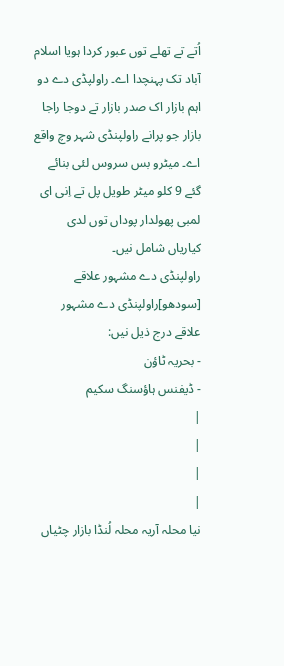اُتے تے تھلے توں عبور کردا ہویا اسلام آباد تک پہنچدا اے۔ راولپڈی دے دو اہم بازار اک صدر بازار تے دوجا راجا بازار جو پرانے راولپنڈی شہر وچ واقع اے۔ میٹرو بس سروس لئی بنائے گئے 9 کلو میٹر طویل پل تے اِنی ای لمبی پھولدار پوداں توں لدی کیاریاں شامل نیں۔
راولپنڈی دے مشہور علاقے
[سودھو]راولپنڈی دے مشہور علاقے درج ذیل نیں:
- بحریہ ٹاؤن
- ڈیفنس ہاؤسنگ سکیم
|
|
|
|
نیا محلہ آریہ محلہ لُنڈا بازار چٹیاں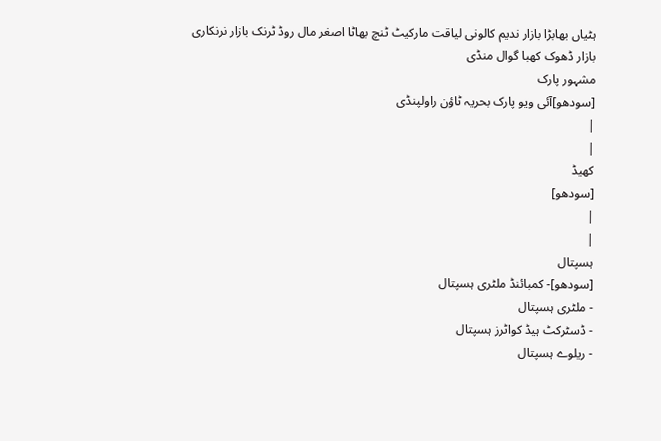ہٹیاں بھابڑا بازار ندیم کالونی لیاقت مارکیٹ ٹنچ بھاٹا اصغر مال روڈ ٹرنک بازار نرنکاری بازار ڈھوک کھبا گوال منڈی
مشہور پارک
[سودھو]آئی ویو پارک بحریہ ٹاؤن راولپنڈی
|
|
کھیڈ
[سودھو]
|
|
ہسپتال
[سودھو]- کمبائنڈ ملٹری ہسپتال
- ملٹری ہسپتال
- ڈسٹرکٹ ہیڈ کواٹرز ہسپتال
- ریلوے ہسپتال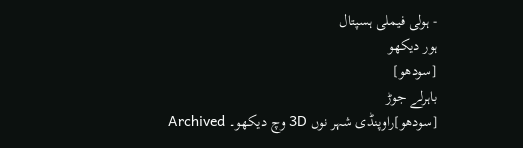- ہولی فیملی ہسپتال
ہور دیکھو
[سودھو]
باہرلے جوڑ
[سودھو]راوپنڈی شہر نوں 3D وچ دیکھو۔ Archived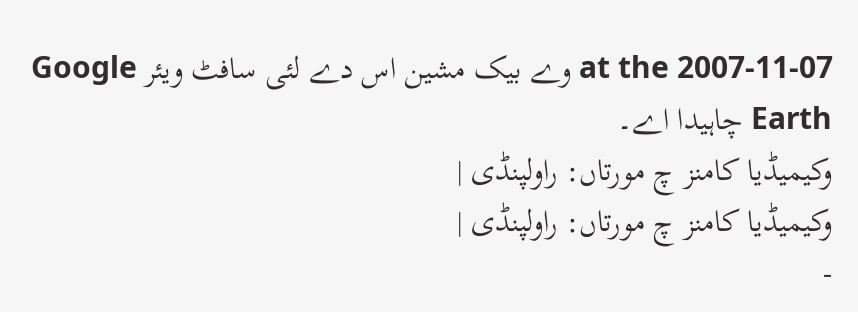2007-11-07 at the وے بیک مشین اس دے لئی سافٹ ویئر Google Earth چاہیدا اے۔
وکیمیڈیا کامنز چ مورتاں: راولپنڈی |
وکیمیڈیا کامنز چ مورتاں: راولپنڈی |
-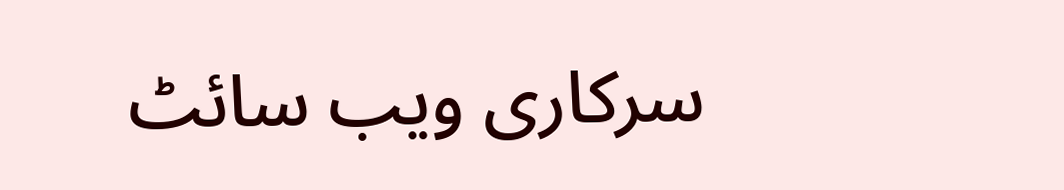سرکاری ویب سائٹ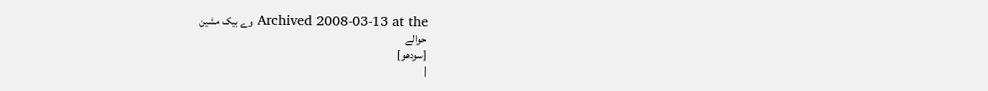Archived 2008-03-13 at the وے بیک مشین
حوالے
[سودھو]
|